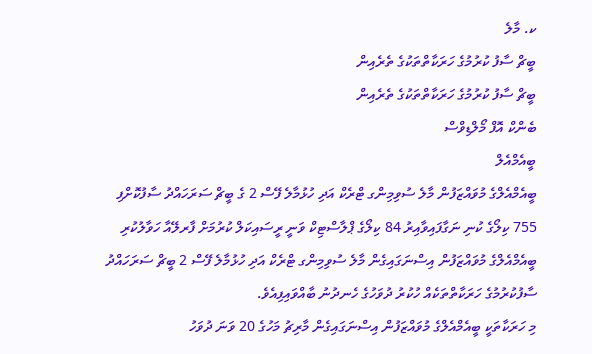ކ. މާލެ
ބީޗް ސާފު ކުރުމުގެ ހަރަކާތްތަކުގެ ތެރެއިން
ބީޗް ސާފު ކުރުމުގެ ހަރަކާތްތަކުގެ ތެރެއިން
ބެންކް އޮފް މޯލްޑިވްސް
ބީއެމްއެލް
ބީއެމްއެލްގެ މުވައްޒަފުން މާލެ ސުވިމިންގ ޓްރެކް އަދި ހުޅުމާލެ ފޭސް 2 ގެ ބީޗް ސަރަހައްދު ސާފުކޮށްފި
755 ކިލޯގެ ކުނި ނަގާފައިވާއިރު 84 ކިލޯގެ ޕްލާސްޓިކް ވަނީ ރީސައިކަލް ކުރުމަށް ފާރލޭއާ ހަވާލުކުރި
ބީއެމްއެލްގެ މުވައްޒަފުން އިސްނަގައިގެން މާލެ ސުވިމިންގ ޓްރެކް އަދި ހުޅުމާލެ ފޭސް 2 ބީޗް ސަރަހައްދު ސާފުކުރުމުގެ ހަރަކާތްތަކެއް ހުކުރު ދުވަހުގެ ހެނދުނު ބާއްވައިފިއެވެ.
މި ހަރަކާތަކީ ބީއެމްއެލްގެ މުވައްޒަފުން އިސްނަގައިގެން މާރިޗު މަހުގެ 20 ވަނަ ދުވަހު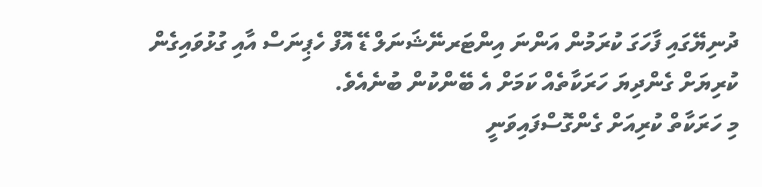ދުނިޔޭގައި ފާހަގަ ކުރަމުން އަންނަ އިންޓަރނޭޝަނަލް ޑޭ އޮފް ހެޕިނަސް އާއި ގުޅުވައިގެން ކުރިޔަށް ގެންދިޔަ ހަރަކާތެއް ކަމަށް އެ ބޭންކުން ބުނެއެވެ.
މި ހަރަކާތް ކުރިއަށް ގެންގޮސްފައިވަނީ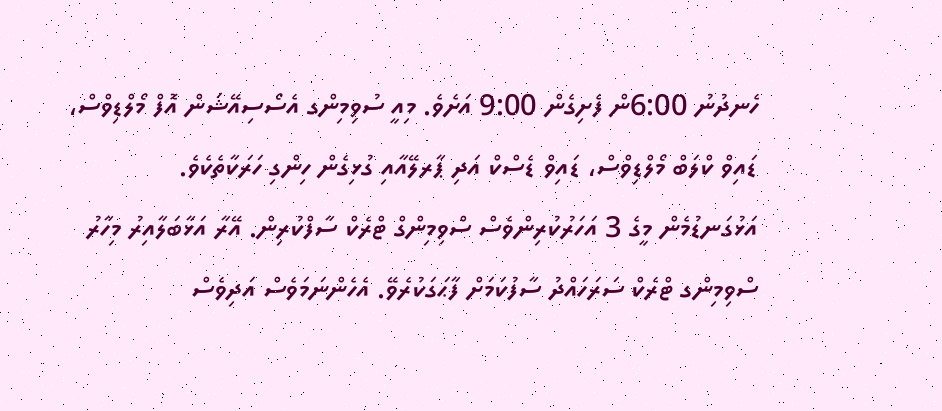ހެނދުނު 6:00ން ފެށިގެން 9:00 އަށެވެ. މިއީ ސުވިމިންގ އެސޯސިއޭޝަން އޮފް މޯލްޑިވްސް، ޑައިވް ކްލަބް މޯލްޑިވްސް، ޑައިވް ޑެސްކް އަދި ޕާރލޭއާއި ގުޅިގެން ހިންގި ހަރަކާތެކެވެ.
އަޅުގަނޑުމެން މީގެ 3 އަހަރުކުރިންވެސް ސްވިމިންގް ޓްރެކް ސާފްކުރިން. އޭރާ އަޅާބަލާއިރު މިހާރު ސްވިމިންގ ޓްރެކް ސަރަހައްދު ސާފުކަމަށް ފާޙަގަކުރެވޭ. އެހެންނަމަވެސް އަދިވެސް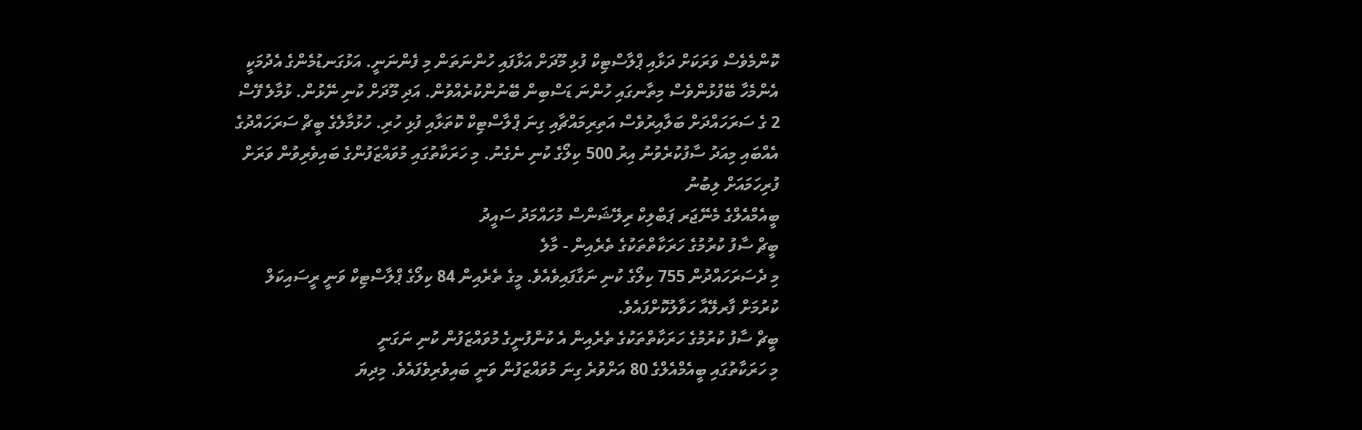ކޮންމެވެސް ވަރަކަށް ދަޅާއި ޕްލާސްޓިކް ފުޅި މޫދަށް އަޅާފައި ހުންނަތަން މި ފެންނަނީ. އަޅުގަނޑުމެންގެ އެދުމަކީ އެންމެހާ ބޭފުޅުންވެސް މިތާނގައި ހުންނަ ޑަސްބިން ބޭނުންކުރެއްވުން. އަދި މޫދަށް ކުނި ނޭޅުން. ޅުމާލެ ފޭސް 2 ގެ ސަރަހައްދަށް ބަލާއިރުވެސް އަތިރިމައްޗާއި ގިނަ ޕްލާސްޓިކް ކޮތަޅާއި ފުޅި ހުރި. ހުޅުމާލެގެ ބީޗް ސަރަހައްދުގެ އެއްބައި މިއަދު ސާފުކުރެވުނު އިރު 500 ކިލޯގެ ކުނި ނެގެނު. މި ހަރަކާތުގައި މުވައްޒަފުންގެ ބައިވެރިވުން ވަރަށް ފުރިހަމައަށް ލިބުނު
ބީއެމްއެލްގެ މެނޭޖަރ ޕަބްލިކް ރިލޭޝަންސް މުހައްމަދު ސައީދު
ބީޗް ސާފު ކުރުމުގެ ހަރަކާތްތަކުގެ ތެރެއިން - މާލެ
މި ދެސަރަހައްދުން 755 ކިލޯގެ ކުނި ނަގާފައިވެއެވެ. މީގެ ތެރެއިން 84 ކިލޯގެ ޕްލާސްޓިކް ވަނީ ރީސައިކަލް ކުރުމަށް ފާރލޭއާ ހަވާލުކޮށްފައެވެ.
ބީޗް ސާފު ކުރުމުގެ ހަރަކާތްތަކުގެ ތެރެއިން އެ ކުންފުނީގެ މުވައްޒަފުން ކުނި ނަގަނީ
މި ހަރަކާތުގައި ބީއެމްއެލްގެ 80 އަށްވުރެ ގިނަ މުވައްޒަފުން ވަނީ ބައިވެރިވެފައެވެ. މިދިޔަ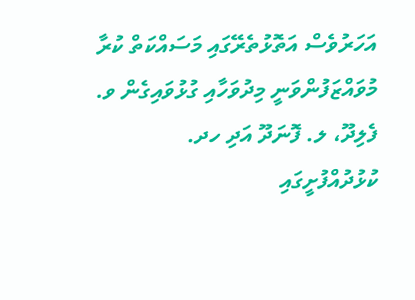އަހަރުވެސް އަތޮޅުތެރޭގައި މަސައްކަތް ކުރާ މުވައްޒަފުންވަނީ މިދުވަހާއި ގުޅުވައިގެން ވ. ފެލިދޫ، ލ. ފޮނަދޫ އަދި ހދ. ކުޅުދުއްފުށީގައި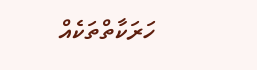ހަރަކާތްތަކެއް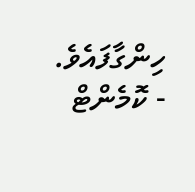ހިންގާފައެވެ.
- ކޮމެންޓް